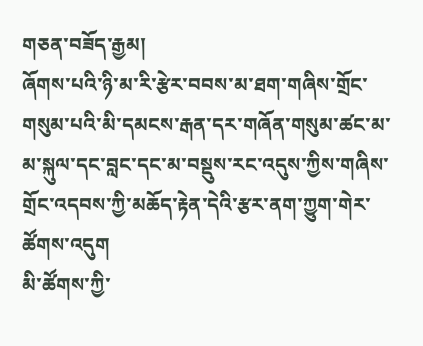གཅན་བཟོད་རྒྱམ།
ཞོགས་པའི་ཉི་མ་རི་རྩེར་བབས་མ་ཐག་གཞིས་གྲོང་གསུམ་པའི་མི་དམངས་རྒན་དར་གཞོན་གསུམ་ཚང་མ་མ་སྐུལ་དང་བླང་དང་མ་བསྡུས་རང་འདུས་ཀྱིས་གཞིས་གྲོང་འདབས་ཀྱི་མཆོད་རྟེན་དེའི་རྩར་ནག་ཀྱུག་གེར་ཚོགས་འདུག
མི་ཚོགས་ཀྱི་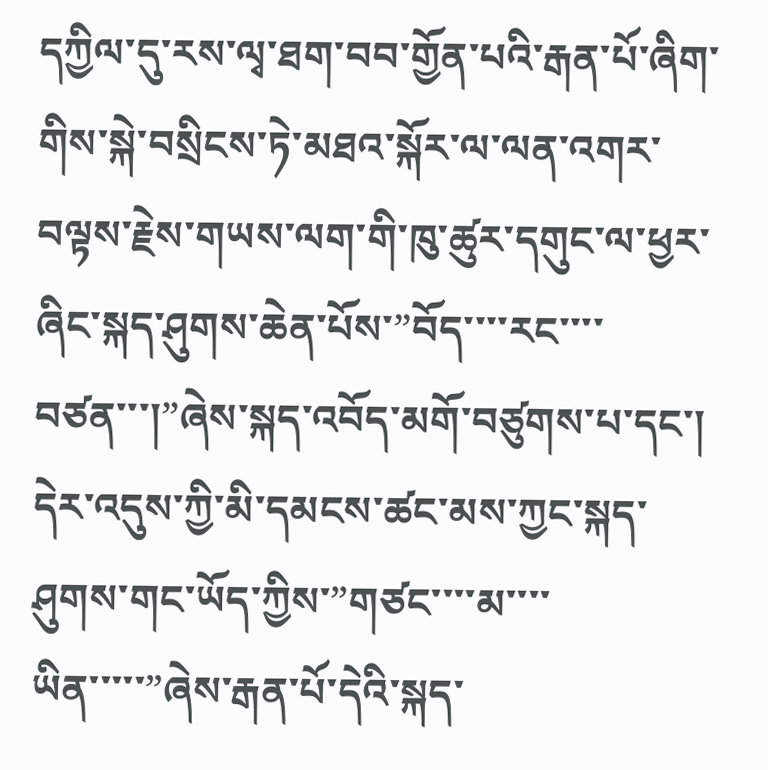དཀྱིལ་དུ་རས་ལྭ་ཐག་བབ་གྱོན་པའི་རྒན་པོ་ཞིག་གིས་སྐེ་བསྲིངས་ཏེ་མཐའ་སྐོར་ལ་ལན་འགར་བལྟས་རྗེས་གཡས་ལག་གི་ཁུ་ཚུར་དགུང་ལ་ཕྱར་ཞིང་སྐད་ཤུགས་ཆེན་པོས་”བོད་་་་རང་་་་བཙན་་་།”ཞེས་སྐད་འབོད་མགོ་བཙུགས་པ་དང་། དེར་འདུས་ཀྱི་མི་དམངས་ཚང་མས་ཀྱང་སྐད་ཤུགས་གང་ཡོད་ཀྱིས་”གཙང་་་་མ་་་་ཡིན་་་་་”ཞེས་རྒན་པོ་དེའི་སྐད་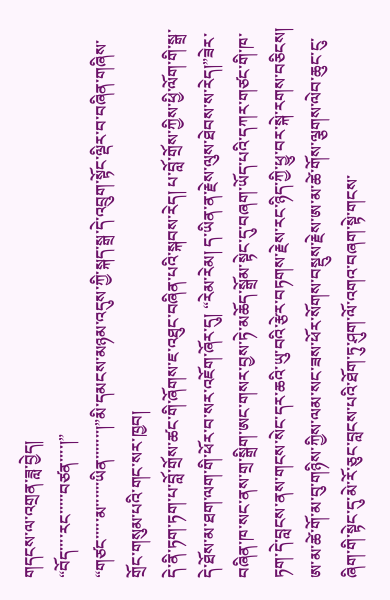གདངས་ལ་འགྲན་ཟླ་བྱེད།
“བོད་་་་རང་་་་་བཙན་་་་།”
“གཙང་་་་་མ་་་་་་ཡིན་་་་་་་།”མི་དམངས་མཉམ་འདུས་ཀྱི་སྐད་སྒྲ་དེ་འབྲུག་སྟོང་ལྡིར་བ་བཞིན་གཞིས་གྲོང་གསུམ་པའི་གང་སར་ཁྱབ།
དེ་ནི་ཏག་ཏག་པ་བློ་གྲོས་ཚང་གི་ཞོགས་ཇ་འཐུང་བཞིན་པའི་སྐབས་རེད། པ་བློ་གྲོས་ཀྱིས་ཕྱི་ལོག་གི་སྒྲ་དེ་ཐོས་མ་ཐག་ལག་གི་ཕོར་བ་སར་འཇོག་ཞོར་དུ། “རེམ་རེམ། ད་ཡིན་ན་རྗེས་ལུས་ཐེབས་ས་རེད།”ཟེར་བཞིན་ཁ་སང་ནས་གྲ་སྒྲིག་ཨང་གསར་བྱས་ཏེ་མཆོད་སྒྲོམ་སྟེང་དུ་བཞག་ཡོད་པའི་དཀར་གཙང་གི་ཁ་ཏག་དེ་བླངས་ནས་གངས་སེང་དར་ཆའི་ཡུ་བའི་རྩེར་བཏགས་རྗེས་རང་ཉིད་ཀྱི་ཕྱུ་བར་སྐེ་རགས་བཅིངས།
ཨ་མ་ཚེ་གོ་མ་བུ་གཉིས་ཀྱིས་ལམ་སང་ཟས་ཕོར་སོགས་བསྡུས་རྗེས་ཨ་མ་ཚེ་གོས་ལྕགས་ལེབ་ཆུང་ངུ་ཞིག་གི་སྟེང་དུ་མེ་རོ་ཅུང་བླངས་པའི་ཐོག་ཏུ་ཤུག་ལོ་འགའ་བཞག་སྟེ་གངས་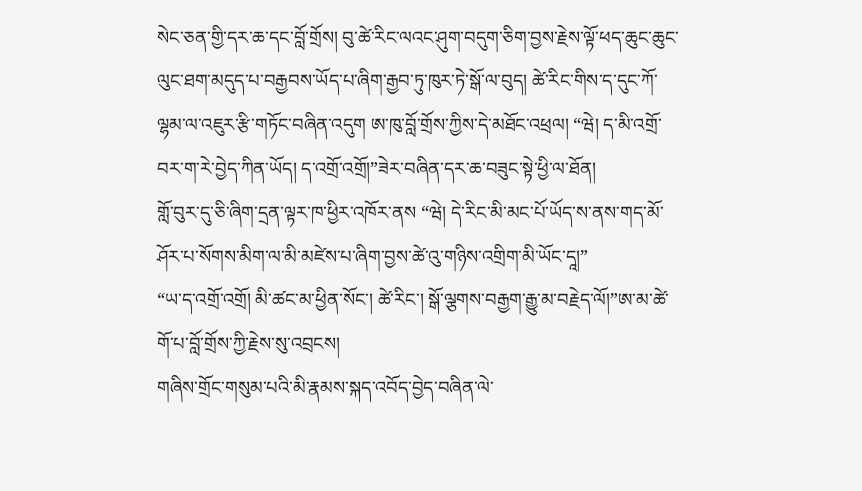སེང་ཅན་གྱི་དར་ཆ་དང་བློ་གྲོས། བུ་ཚེ་རིང་ལའང་ཤུག་བདུག་ཅིག་བྱས་རྗེས་ལྟོ་ཕད་ཆུང་ཆུང་ལུང་ཐག་མདུད་པ་བརྒྱབས་ཡོད་པ་ཞིག་རྒྱབ་ཏུ་ཁུར་ཏེ་སྒོ་ལ་བུད། ཚེ་རིང་གིས་ད་དུང་ཀོ་ལྷམ་ལ་འཇུར་རྩི་གཏོང་བཞིན་འདུག ཨ་ཁུ་བློ་གྲོས་ཀྱིས་དེ་མཐོང་འཕྲལ། “ཝེ། ད་མི་འགྲོ་བར་ག་རེ་བྱེད་ཀིན་ཡོད། ད་འགྲོ་འགྲོ།”ཟེར་བཞིན་དར་ཆ་བཟུང་སྟེ་ཕྱི་ལ་ཐོན།
གློ་བུར་དུ་ཅི་ཞིག་དྲན་ལྟར་ཁ་ཕྱིར་འཁོར་ནས “ཝེ། དེ་རིང་མི་མང་པོ་ཡོད་ས་ནས་གད་མོ་ཤོར་པ་སོགས་མིག་ལ་མི་མཛེས་པ་ཞིག་བྱས་ཚེ་འུ་གཉིས་འགྲིག་མི་ཡོང་དཱ།”
“ཡ་ད་འགྲོ་འགྲོ། མི་ཚང་མ་ཕྱིན་སོང་། ཚེ་རིང་། སྒོ་ལྕགས་བརྒྱག་རྒྱུ་མ་བརྗེད་ལོ།”ཨ་མ་ཚེ་གོ་པ་བློ་གྲོས་ཀྱི་རྗེས་སུ་འབྲངས།
གཞིས་གྲོང་གསུམ་པའི་མི་རྣམས་སྐད་འབོད་བྱེད་བཞིན་ལེ་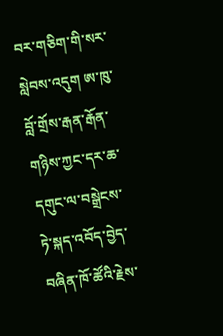བར་གཅིག་གི་སར་སླེབས་འདུག ཨ་ཁུ་བློ་གྲོས་རྒན་རྒོན་གཉིས་ཀྱང་དར་ཆ་དགུང་ལ་བསྒྲེངས་ཏེ་སྐད་འབོད་བྱེད་བཞིན་ཁོ་ཚོའི་རྗེས་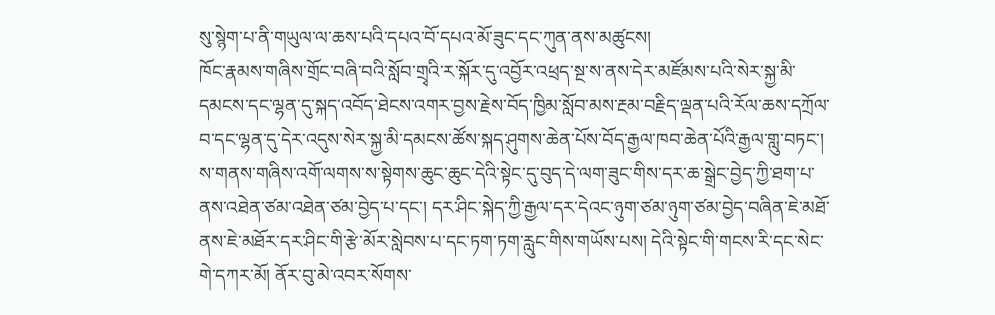སུ་སྙེག་པ་ནི་གཡུལ་ལ་ཆས་པའི་དཔའ་བོ་དཔའ་མོ་ཟུང་དང་ཀུན་ནས་མཚུངས།
ཁོང་རྣམས་གཞིས་གྲོང་བཞི་བའི་སློབ་གྲྭའི་ར་སྐོར་དུ་འབྱོར་འཕྲད་སྔ་ས་ནས་དེར་མཛོམས་པའི་སེར་སྐྱ་མི་དམངས་དང་ལྷན་དུ་སྐད་འབོད་ཐེངས་འགར་བྱས་རྗེས་བོད་ཁྱིམ་སློབ་མས་རྔམ་བརྗིད་ལྡན་པའི་རོལ་ཆས་དཀྲོལ་བ་དང་ལྷན་དུ་དེར་འདུས་སེར་སྐྱ་མི་དམངས་ཚོས་སྐད་ཤུགས་ཆེན་པོས་བོད་རྒྱལ་ཁབ་ཆེན་པོའི་རྒྱལ་གླུ་བཏང་། ས་གནས་གཞིས་འགོ་ལགས་ས་སྟེགས་ཆུང་ཆུང་དེའི་སྟེང་དུ་བུད་དེ་ལག་ཟུང་གིས་དར་ཆ་སྒྲེང་བྱེད་ཀྱི་ཐག་པ་ནས་འཐེན་ཙམ་འཐེན་ཙམ་བྱེད་པ་དང་། དར་ཤིང་སྐེད་ཀྱི་རྒྱལ་དར་དེའང་ཉུག་ཙམ་ཉུག་ཙམ་བྱེད་བཞིན་ཇེ་མཐོ་ནས་ཇེ་མཐོར་དར་ཤིང་གི་རྩེ་མོར་སླེབས་པ་དང་ཏག་ཏག་རླུང་གིས་གཡོས་པས། དེའི་སྟེང་གི་གངས་རི་དང་སེང་གེ་དཀར་མོ། ནོར་བུ་མེ་འབར་སོགས་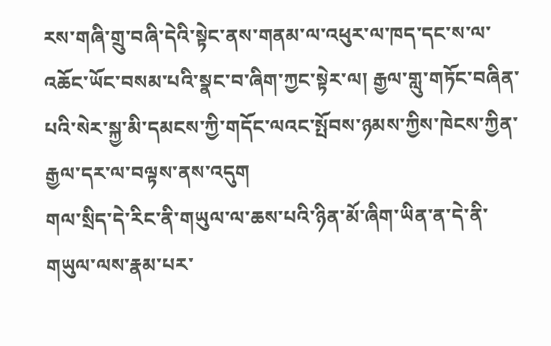རས་གཞི་གྲུ་བཞི་དེའི་སྟེང་ནས་གནམ་ལ་འཕུར་ལ་ཁད་དང་ས་ལ་འཆོང་ཡོང་བསམ་པའི་སྣང་བ་ཞིག་ཀྱང་སྟེར་ལ། རྒྱལ་གླུ་གཏོང་བཞིན་པའི་སེར་སྐྱ་མི་དམངས་ཀྱི་གདོང་ལའང་སྤོབས་ཉམས་ཀྱིས་ཁེངས་ཀྱིན་རྒྱལ་དར་ལ་བལྟས་ནས་འདུག
གལ་སྲིད་དེ་རིང་ནི་གཡུལ་ལ་ཆས་པའི་ཉིན་མོ་ཞིག་ཡིན་ན་དེ་ནི་གཡུལ་ལས་རྣམ་པར་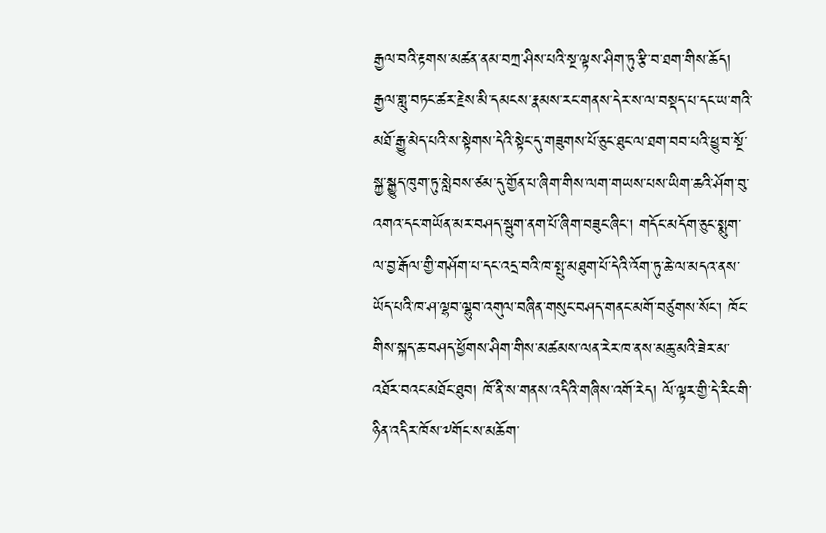རྒྱལ་བའི་རྟགས་མཚན་ནམ་བཀྲ་ཤིས་པའི་སྔ་ལྟས་ཤིག་ཏུ་རྩི་བ་ཐག་གིས་ཆོད།
རྒྱལ་གླུ་བཏང་ཚར་རྗེས་མི་དམངས་རྣམས་རང་གནས་དེར་ས་ལ་བསྡད་པ་དང་ཡ་གའི་མཐོ་རྒྱུ་མེད་པའི་ས་སྟེགས་དེའི་སྟེང་དུ་གཟུགས་པོ་ཅུང་ཐུང་ལ་ཐག་བབ་པའི་ཕྱུ་བ་སྔོ་སྐྱ་སྒྱུད་ཁུག་ཏུ་སླེབས་ཙམ་དུ་གྱོན་པ་ཞིག་གིས་ལག་གཡས་པས་ཡིག་ཆའི་ཤོག་བུ་འགའ་དང་གཡོན་མར་བཤད་སྦུག་ནག་པོ་ཞིག་བཟུང་ཞིང་། གདོང་མདོག་ཅུང་སྨུག་ལ་བྱ་རྒོལ་གྱི་གཤོག་པ་དང་འདྲ་བའི་ཁ་སྤུ་མཐུག་པོ་དེའི་འོག་ཏུ་ཆེ་ལ་མདའ་ནས་ཡོད་པའི་ཁ་ཤ་ལྷབ་ལྷུབ་འགུལ་བཞིན་གསུང་བཤད་གནང་མགོ་བཙུགས་སོང་། ཁོང་གིས་སྐད་ཆ་བཤད་ཕྱོགས་ཤིག་གིས་མཚམས་ལན་རེར་ཁ་ནས་མཆུ་མའི་ཟེར་མ་འཐོར་བའང་མཐོང་ཐུབ། ཁོ་ནི་ས་གནས་འདིའི་གཞིས་འགོ་རེད། ལོ་ལྟར་གྱི་དེ་རིང་གི་ཉིན་འདིར་ཁོས་༸གོང་ས་མཆོག་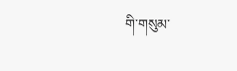གི་གསུམ་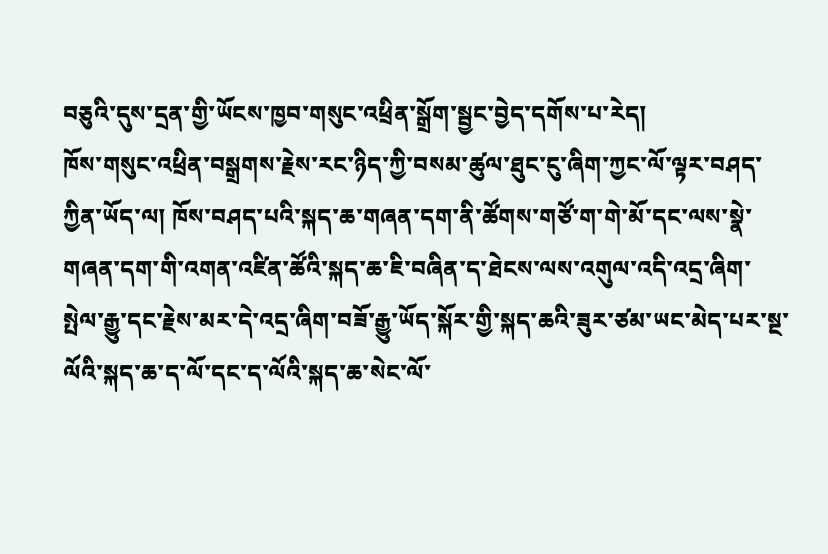བཅུའི་དུས་དྲན་གྱི་ཡོངས་ཁྱབ་གསུང་འཕྲིན་སྒྲོག་སྦྱང་བྱེད་དགོས་པ་རེད།
ཁོས་གསུང་འཕྲིན་བསྒྲགས་རྗེས་རང་ཉིད་ཀྱི་བསམ་ཚུལ་ཐུང་ངུ་ཞིག་ཀྱང་ལོ་ལྟར་བཤད་ཀྱིན་ཡོད་ལ། ཁོས་བཤད་པའི་སྐད་ཆ་གཞན་དག་ནི་ཚོགས་གཙོ་ག་གེ་མོ་དང་ལས་སྣེ་གཞན་དག་གི་འགན་འཛིན་ཚོའི་སྐད་ཆ་ཇི་བཞིན་ད་ཐེངས་ལས་འགུལ་འདི་འདྲ་ཞིག་སྤེལ་རྒྱུ་དང་རྗེས་མར་དེ་འདྲ་ཞིག་བཟོ་རྒྱུ་ཡོད་སྐོར་གྱི་སྐད་ཆའི་ཟུར་ཙམ་ཡང་མེད་པར་སྔ་ལོའི་སྐད་ཆ་ད་ལོ་དང་ད་ལོའི་སྐད་ཆ་སེང་ལོ་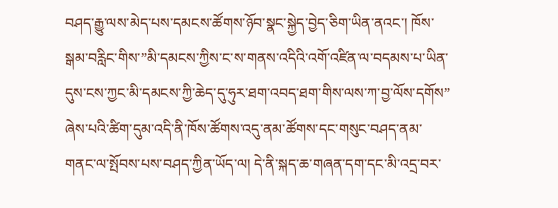བཤད་རྒྱུ་ལས་མེད་པས་དམངས་ཚོགས་ཉོབ་སྣང་སྐྱེད་བྱེད་ཅིག་ཡིན་ནའང་། ཁོས་སྒམ་བརླིང་གིས་”མི་དམངས་ཀྱིས་ང་ས་གནས་འདིའི་འགོ་འཛིན་ལ་བདམས་པ་ཡིན་དུས་ངས་ཀྱང་མི་དམངས་ཀྱི་ཆེད་དུ་ཧུར་ཐག་འབད་ཐག་གིས་ལས་ཀ་བྱ་ལོས་དགོས” ཞེས་པའི་ཚིག་དུམ་འདི་ནི་ཁོས་ཚོགས་འདུ་ནམ་ཚོགས་དང་གསུང་བཤད་ནམ་གནང་ལ་སྤོབས་པས་བཤད་ཀྱིན་ཡོད་ལ། དེ་ནི་སྐད་ཆ་གཞན་དག་དང་མི་འདྲ་བར་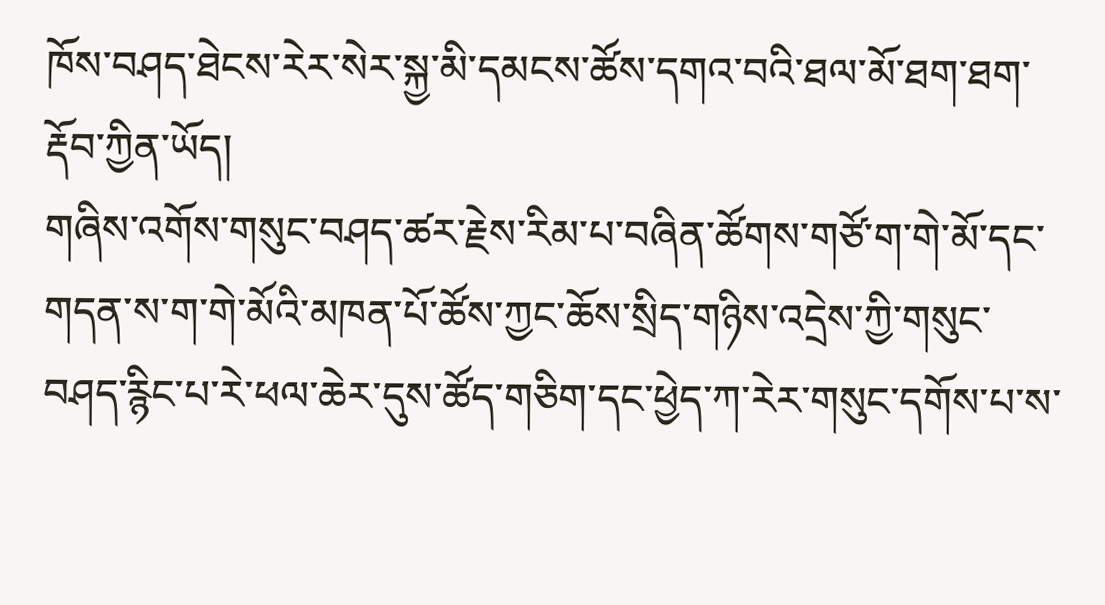ཁོས་བཤད་ཐེངས་རེར་སེར་སྐྱ་མི་དམངས་ཚོས་དགའ་བའི་ཐལ་མོ་ཐག་ཐག་རྡོབ་ཀྱིན་ཡོད།
གཞིས་འགོས་གསུང་བཤད་ཚར་རྗེས་རིམ་པ་བཞིན་ཚོགས་གཙོ་ག་གེ་མོ་དང་གདན་ས་ག་གེ་མོའི་མཁན་པོ་ཚོས་ཀྱང་ཆོས་སྲིད་གཉིས་འདྲེས་ཀྱི་གསུང་བཤད་རྙིང་པ་རེ་ཕལ་ཆེར་དུས་ཚོད་གཅིག་དང་ཕྱེད་ཀ་རེར་གསུང་དགོས་པ་ས་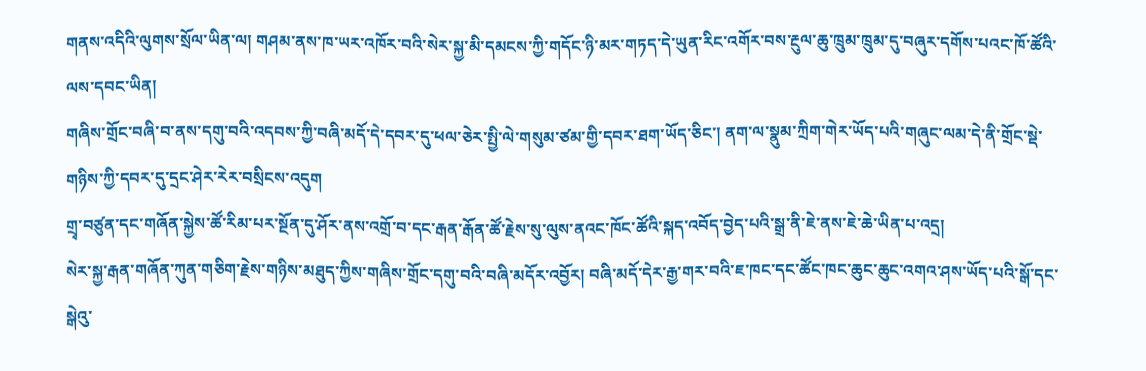གནས་འདིའི་ལུགས་སྲོལ་ཡིན་ལ། གཤམ་ནས་ཁ་ཡར་འཁོར་བའི་སེར་སྐྱ་མི་དམངས་ཀྱི་གདོང་ཉི་མར་གཏད་དེ་ཡུན་རིང་འགོར་བས་རྔུལ་ཆུ་ཁྲུམ་ཁྲུམ་དུ་བཞུར་དགོས་པའང་ཁོ་ཚོའི་ལས་དབང་ཡིན།
གཞིས་གྲོང་བཞི་བ་ནས་དགུ་བའི་འདབས་ཀྱི་བཞི་མདོ་དེ་དབར་དུ་ཕལ་ཅེར་སྤྱི་ལེ་གསུམ་ཙམ་གྱི་དབར་ཐག་ཡོད་ཅིང་། ནག་ལ་སྣུམ་ཀྲིག་གེར་ཡོད་པའི་གཞུང་ལམ་དེ་ནི་གྲོང་སྡེ་གཉིས་ཀྱི་དབར་དུ་དྲང་ཤེར་རེར་བསྲིངས་འདུག
གྲྭ་བཙུན་དང་གཞོན་སྐྱེས་ཚོ་རིམ་པར་སྔོན་དུ་ཤོར་ནས་འགྲོ་བ་དང་རྒན་རྒོན་ཚོ་རྗེས་སུ་ལུས་ནའང་ཁོང་ཚོའི་སྐད་འབོད་བྱེད་པའི་སྒྲ་ནི་ཇེ་ནས་ཇེ་ཆེ་ཡིན་པ་འདྲ།
སེར་སྐྱ་རྒན་གཞོན་ཀུན་གཅིག་རྗེས་གཉིས་མཐུད་ཀྱིས་གཞིས་གྲོང་དགུ་བའི་བཞི་མདོར་འབྱོར། བཞི་མདོ་དེར་རྒྱ་གར་བའི་ཇ་ཁང་དང་ཚོང་ཁང་ཆུང་ཆུང་འགའ་ཤས་ཡོད་པའི་སྒོ་དང་སྒེའུ་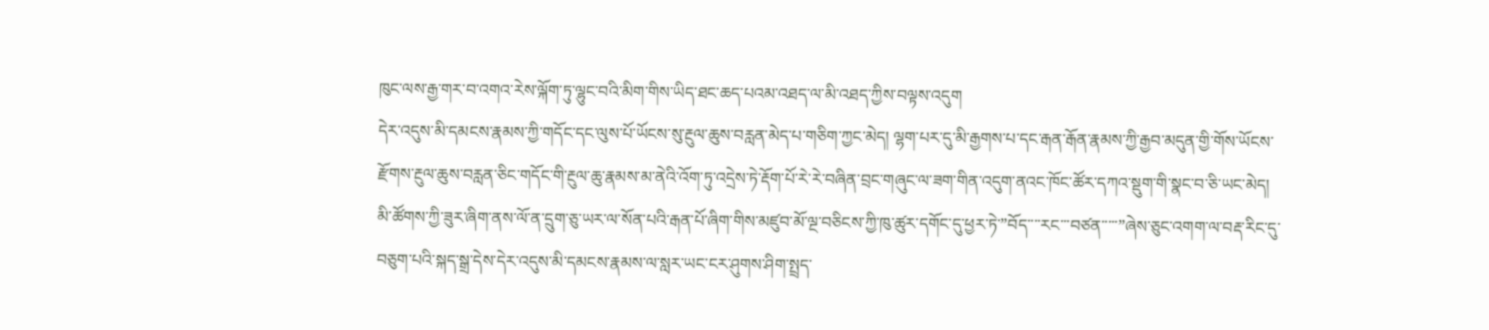ཁུང་ལས་རྒྱ་གར་བ་འགའ་རེས་ལྐོག་ཏུ་ལྷུང་བའི་མིག་གིས་ཡིད་ཐང་ཆད་པའམ་འཐད་ལ་མི་འཐད་ཀྱིས་བལྟས་འདུག
དེར་འདུས་མི་དམངས་རྣམས་ཀྱི་གདོང་དང་ལུས་པོ་ཡོངས་སུ་རྔུལ་ཆུས་བརླན་མེད་པ་གཅིག་ཀྱང་མེད། ལྷག་པར་དུ་མི་རྒྱགས་པ་དང་རྒན་རྒོན་རྣམས་ཀྱི་རྒྱབ་མདུན་གྱི་གོས་ཡོངས་རྫོགས་རྔུལ་ཆུས་བརླན་ཅིང་གདོང་གི་རྔུལ་ཆུ་རྣམས་མ་ནེའི་འོག་ཏུ་འདྲེས་ཏེ་རྡོག་པོ་རེ་རེ་བཞིན་བྲང་གཞུང་ལ་ཟག་གིན་འདུག་ནའང་ཁོང་ཚོར་དཀའ་སྡུག་གི་སྣང་བ་ཅི་ཡང་མེད།
མི་ཚོགས་ཀྱི་ཟུར་ཞིག་ནས་ལོ་ན་དྲུག་ཅུ་ཡར་ལ་སོན་པའི་རྒན་པོ་ཞིག་གིས་མཛུབ་མོ་ལྔ་བཅིངས་ཀྱི་ཁུ་ཚུར་དགོང་དུ་ཕྱར་ཏེ་”བོད་་་་རང་་་བཙན་་་་་”ཞེས་ཅུང་འགག་ལ་བརྡ་རིང་དུ་བཅུག་པའི་སྐད་སྒྲ་དེས་དེར་འདུས་མི་དམངས་རྣམས་ལ་སླར་ཡང་ངར་ཤུགས་ཤིག་སྤྲད་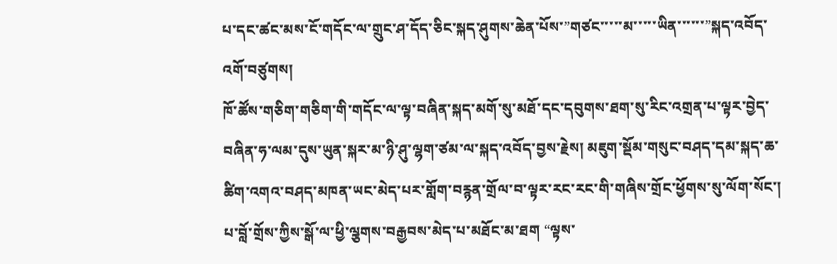པ་དང་ཚང་མས་ངོ་གདོང་ལ་གྲུང་ཤ་དོད་ཅིང་སྐད་ཤུགས་ཆེན་པོས་”གཙང་་་་་མ་་་་་ཡིན་་་་་་”སྐད་འབོད་འགོ་བཙུགས།
ཁོ་ཚོས་གཅིག་གཅིག་གི་གདོང་ལ་ལྟ་བཞིན་སྐད་མགོ་སུ་མཐོ་དང་དབུགས་ཐག་སུ་རིང་འགྲན་པ་ལྟར་བྱེད་བཞིན་ཧ་ལམ་དུས་ཡུན་སྐར་མ་ཉི་ཤུ་ལྷག་ཙམ་ལ་སྐད་འབོད་བྱས་རྗེས། མཇུག་སྡོམ་གསུང་བཤད་དམ་སྐད་ཆ་ཚིག་འགའ་བཤད་མཁན་ཡང་མེད་པར་གློག་བརྙན་གྲོལ་བ་ལྟར་རང་རང་གི་གཞིས་གྲོང་ཕྱོགས་སུ་ལོག་སོང་།
པ་བློ་གྲོས་ཀྱིས་སྒོ་ལ་ཕྱི་ལྕགས་བརྒྱབས་མེད་པ་མཐོང་མ་ཐག “ལྟས་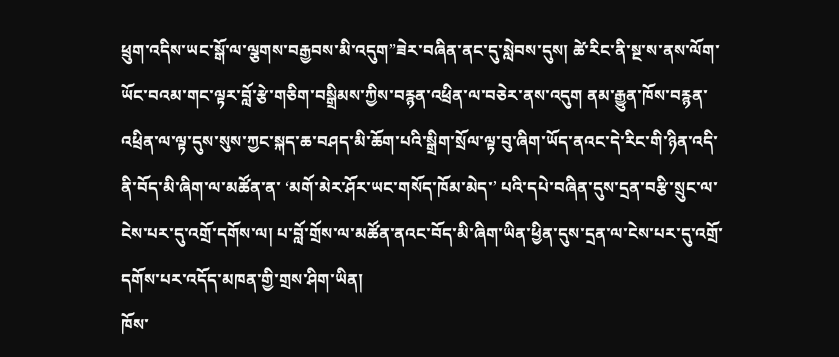ཕྲུག་འདིས་ཡང་སྒོ་ལ་ལྕགས་བརྒྱབས་མི་འདུག”ཟེར་བཞིན་ནང་དུ་སླེབས་དུས། ཚེ་རིང་ནི་སྔ་ས་ནས་ལོག་ཡོང་བའམ་གང་ལྟར་བློ་རྩེ་གཅིག་བསྒྲིམས་ཀྱིས་བརྙན་འཕྲིན་ལ་བཅེར་ནས་འདུག ནམ་རྒྱུན་ཁོས་བརྙན་འཕྲིན་ལ་ལྟ་དུས་སུས་ཀྱང་སྐད་ཆ་བཤད་མི་ཆོག་པའི་སྒྲིག་སྲོལ་ལྟ་བུ་ཞིག་ཡོད་ནའང་དེ་རིང་གི་ཉིན་འདི་ནི་བོད་མི་ཞིག་ལ་མཚོན་ན་ ‘མགོ་མེར་ཤོར་ཡང་གསོད་ཁོམ་མེད་’ པའི་དཔེ་བཞིན་དུས་དྲན་བརྩི་སྲུང་ལ་ངེས་པར་དུ་འགྲོ་དགོས་ལ། པ་བློ་གྲོས་ལ་མཚོན་ནའང་བོད་མི་ཞིག་ཡིན་ཕྱིན་དུས་དྲན་ལ་ངེས་པར་དུ་འགྲོ་དགོས་པར་འདོད་མཁན་གྱི་གྲས་ཤིག་ཡིན།
ཁོས་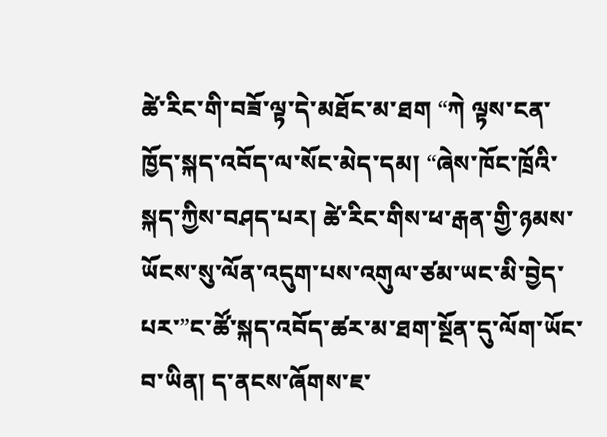ཚེ་རིང་གི་བཟོ་ལྟ་དེ་མཐོང་མ་ཐག “ཀེ ལྟས་ངན་ཁྱོད་སྐད་འབོད་ལ་སོང་མེད་དམ། “ཞེས་ཁོང་ཁྲོའི་སྐད་ཀྱིས་བཤད་པར། ཚེ་རིང་གིས་ཕ་རྒན་གྱི་ཉམས་ཡོངས་སུ་ལོན་འདུག་པས་འགུལ་ཙམ་ཡང་མི་བྱེད་པར་”ང་ཚོ་སྐད་འབོད་ཚར་མ་ཐག་སྔོན་དུ་ལོག་ཡོང་བ་ཡིན། ད་ནངས་ཞོགས་ཇ་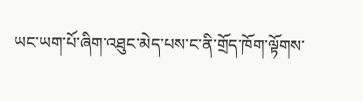ཡང་ཡག་པོ་ཞིག་འཐུང་མེད་པས་ང་ནི་གྲོད་ཁོག་ལྟོགས་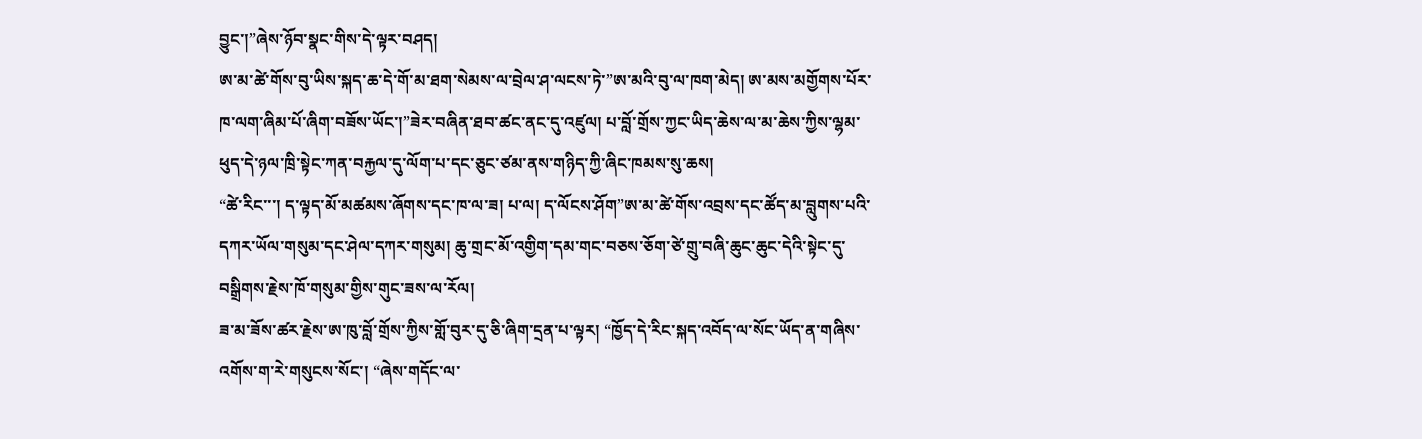བྱུང་།”ཞེས་ཉོབ་སྣང་གིས་དེ་ལྟར་བཤད།
ཨ་མ་ཚེ་གོས་བུ་ཡིས་སྐད་ཆ་དེ་གོ་མ་ཐག་སེམས་ལ་བྲེལ་ཤ་ལངས་ཏེ་”ཨ་མའི་བུ་ལ་ཁག་མེད། ཨ་མས་མགྱོགས་པོར་ཁ་ལག་ཞིམ་པོ་ཞིག་བཟོས་ཡོང་།”ཟེར་བཞིན་ཐབ་ཚང་ནང་དུ་འཛུལ། པ་བློ་གྲོས་ཀྱང་ཡིད་ཆེས་ལ་མ་ཆེས་ཀྱིས་ལྷམ་ཕུད་དེ་ཉལ་ཁྲི་སྟེང་ཀན་བརྐྱལ་དུ་ལོག་པ་དང་ཅུང་ཙམ་ནས་གཉིད་ཀྱི་ཞིང་ཁམས་སུ་ཆས།
“ཚེ་རིང་་་། ད་ལྟད་མོ་མཚམས་ཞོགས་དང་ཁ་ལ་ཟ། པ་ལ། ད་ལོངས་ཤོག”ཨ་མ་ཚེ་གོས་འབྲས་དང་ཚོད་མ་བླུགས་པའི་དཀར་ཡོལ་གསུམ་དང་ཤེལ་དཀར་གསུམ། ཆུ་གྲང་མོ་འགྱིག་དམ་གང་བཅས་ཅོག་ཙེ་གྲུ་བཞི་ཆུང་ཆུང་དེའི་སྟེང་དུ་བསྒྲིགས་རྗེས་ཁོ་གསུམ་གྱིས་གུང་ཟས་ལ་རོལ།
ཟ་མ་ཟོས་ཚར་རྗེས་ཨ་ཁུ་བློ་གྲོས་ཀྱིས་གློ་བུར་དུ་ཅི་ཞིག་དྲན་པ་ལྟར། “ཁྱོད་དེ་རིང་སྐད་འབོད་ལ་སོང་ཡོད་ན་གཞིས་འགོས་ག་རེ་གསུངས་སོང་། “ཞེས་གདོང་ལ་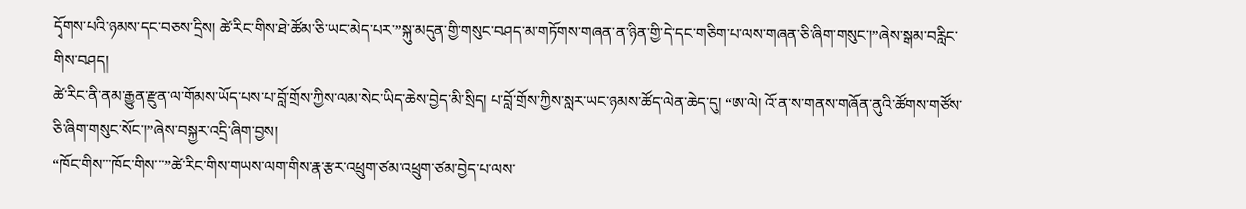དྭོགས་པའི་ཉམས་དང་བཅས་དྲིས། ཚེ་རིང་གིས་ཐེ་ཚོམ་ཅི་ཡང་མེད་པར་”སྐུ་མདུན་གྱི་གསུང་བཤད་མ་གཏོགས་གཞན་ན་ཉིན་གྱི་དེ་དང་གཅིག་པ་ལས་གཞན་ཅི་ཞིག་གསུང་།”ཞེས་སྒམ་བརླིང་གིས་བཤད།
ཚེ་རིང་ནི་ནམ་རྒྱུན་རྫུན་ལ་གོམས་ཡོད་པས་པ་བློ་གྲོས་ཀྱིས་ལམ་སེང་ཡིད་ཆེས་བྱེད་མི་སྲིད། པ་བློ་གྲོས་ཀྱིས་སླར་ཡང་ཉམས་ཚོད་ལེན་ཆེད་དུ། “ཨ་ལེ། འོ་ན་ས་གནས་གཞོན་ནུའི་ཚོགས་གཙོས་ཅི་ཞིག་གསུང་སོང་།”ཞེས་བསྐྱར་འདྲི་ཞིག་བྱས།
“ཁོང་གིས་་་ཁོང་གིས་་་”ཚེ་རིང་གིས་གཡས་ལག་གིས་རྣ་རྩར་འཕྲུག་ཙམ་འཕྲུག་ཙམ་བྱེད་པ་ལས་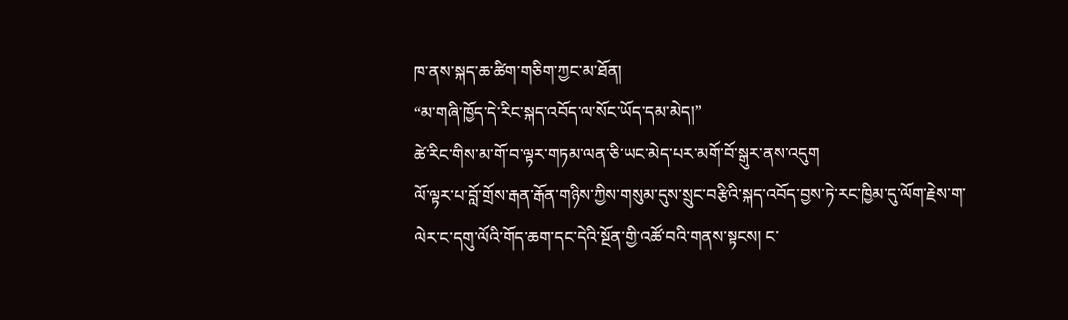ཁ་ནས་སྐད་ཆ་ཚིག་གཅིག་ཀྱང་མ་ཐོན།
“མ་གཞི་ཁྱོད་དེ་རིང་སྐད་འབོད་ལ་སོང་ཡོད་དམ་མེད།”
ཚེ་རིང་གིས་མ་གོ་བ་ལྟར་གཏམ་ལན་ཅི་ཡང་མེད་པར་མགོ་བོ་སྒུར་ནས་འདུག
ལོ་ལྟར་པ་བློ་གྲོས་རྒན་རྒོན་གཉིས་ཀྱིས་གསུམ་དུས་སྲུང་བརྩིའི་སྐད་འབོད་བྱས་ཏེ་རང་ཁྱིམ་དུ་ལོག་རྗེས་ག་ལེར་ང་དགུ་ལོའི་གོད་ཆག་དང་དེའི་སྔོན་གྱི་འཚོ་བའི་གནས་སྟངས། ང་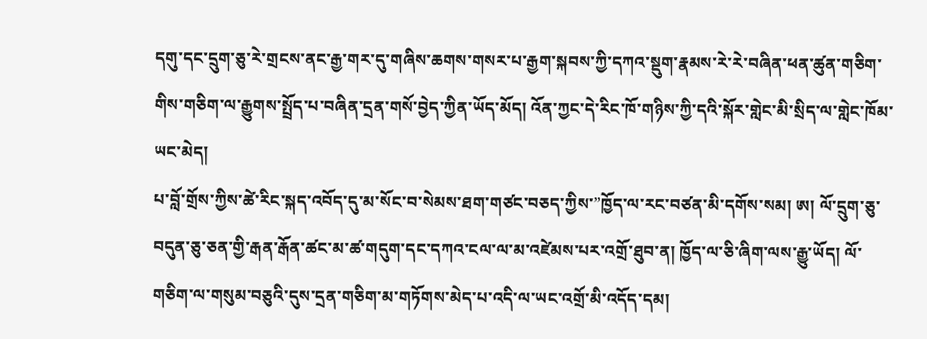དགུ་དང་དྲུག་ཅུ་རེ་གྲངས་ནང་རྒྱ་གར་དུ་གཞིས་ཆགས་གསར་པ་རྒྱག་སྐབས་ཀྱི་དཀའ་སྡུག་རྣམས་རེ་རེ་བཞིན་ཕན་ཚུན་གཅིག་གིས་གཅིག་ལ་རྒྱུགས་སྤྲོད་པ་བཞིན་དྲན་གསོ་བྱེད་ཀྱིན་ཡོད་མོད། འོན་ཀྱང་དེ་རིང་ཁོ་གཉིས་ཀྱི་དའི་སྐོར་གླེང་མི་སྲིད་ལ་གླེང་ཁོམ་ཡང་མེད།
པ་བློ་གྲོས་ཀྱིས་ཚེ་རིང་སྐད་འབོད་དུ་མ་སོང་བ་སེམས་ཐག་གཙང་བཅད་ཀྱིས་”ཁྱོད་ལ་རང་བཙན་མི་དགོས་སམ། ཨ། ལོ་དྲུག་ཅུ་བདུན་ཅུ་ཅན་གྱི་རྒན་རྒོན་ཚང་མ་ཚ་གདུག་དང་དཀའ་ངལ་ལ་མ་འཛེམས་པར་འགྲོ་ཐུབ་ན། ཁྱོད་ལ་ཅི་ཞིག་ལས་རྒྱུ་ཡོད། ལོ་གཅིག་ལ་གསུམ་བཅུའི་དུས་དྲན་གཅིག་མ་གཏོགས་མེད་པ་འདི་ལ་ཡང་འགྲོ་མི་འདོད་དམ།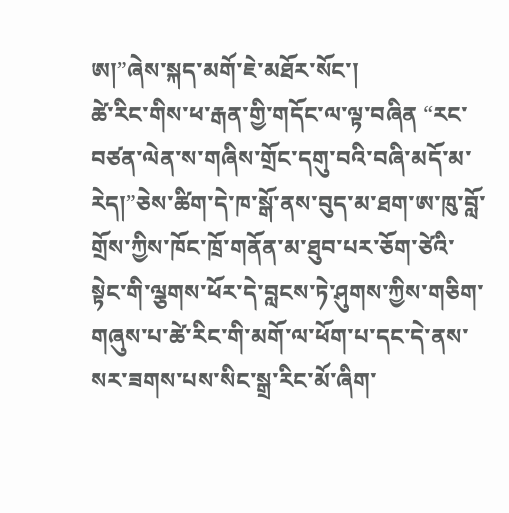ཨ།”ཞེས་སྐད་མགོ་ཇེ་མཐོར་སོང་།
ཚེ་རིང་གིས་ཕ་རྒན་གྱི་གདོང་ལ་ལྟ་བཞིན “རང་བཙན་ལེན་ས་གཞིས་གྲོང་དགུ་བའི་བཞི་མདོ་མ་རེད།”ཅེས་ཚིག་དེ་ཁ་སྒོ་ནས་བུད་མ་ཐག་ཨ་ཁུ་བློ་གྲོས་ཀྱིས་ཁོང་ཁྲོ་གནོན་མ་ཐུབ་པར་ཅོག་ཙེའི་སྟེང་གི་ལྕགས་ཕོར་དེ་བླངས་ཏེ་ཤུགས་ཀྱིས་གཅིག་གཞུས་པ་ཚེ་རིང་གི་མགོ་ལ་ཕོག་པ་དང་དེ་ནས་སར་ཟགས་པས་སིང་སྒྲ་རིང་མོ་ཞིག་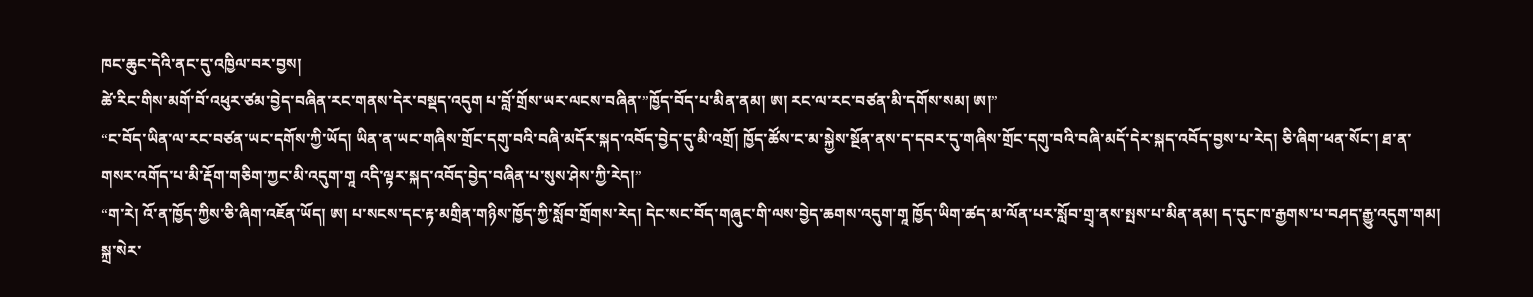ཁང་ཆུང་དེའི་ནང་དུ་འཁྱིལ་བར་བྱས།
ཚེ་རིང་གིས་མགོ་བོ་འཕུར་ཙམ་བྱེད་བཞིན་རང་གནས་དེར་བསྡད་འདུག པ་བློ་གྲོས་ཡར་ལངས་བཞིན་”ཁྱོད་བོད་པ་མིན་ནམ། ཨ། རང་ལ་རང་བཙན་མི་དགོས་སམ། ཨ།”
“ང་བོད་ཡིན་ལ་རང་བཙན་ཡང་དགོས་ཀྱི་ཡོད། ཡིན་ན་ཡང་གཞིས་གྲོང་དགུ་བའི་བཞི་མདོར་སྐད་འབོད་བྱེད་དུ་མི་འགྲོ། ཁྱོད་ཚོས་ང་མ་སྐྱེས་སྔོན་ནས་ད་དབར་དུ་གཞིས་གྲོང་དགུ་བའི་བཞི་མདོ་དེར་སྐད་འབོད་བྱས་པ་རེད། ཅི་ཞིག་ཕན་སོང་། ཐ་ན་གསར་འགོད་པ་མི་རྡོག་གཅིག་ཀྱང་མི་འདུག་གཱ འདི་ལྟར་སྐད་འབོད་བྱེད་བཞིན་པ་སུས་ཤེས་ཀྱི་རེད།”
“ག་རེ། འོ་ན་ཁྱོད་ཀྱིས་ཅི་ཞིག་འཇོན་ཡོད། ཨ། པ་སངས་དང་རྟ་མགྲིན་གཉིས་ཁྱོད་ཀྱི་སློབ་གྲོགས་རེད། དེང་སང་བོད་གཞུང་གི་ལས་བྱེད་ཆགས་འདུག་གཱ ཁྱོད་ཡིག་ཚད་མ་ལོན་པར་སློབ་གྲྭ་ནས་སྤས་པ་མིན་ནམ། ད་དུང་ཁ་རྒྱགས་པ་བཤད་རྒྱུ་འདུག་གམ། སྐྲ་སེར་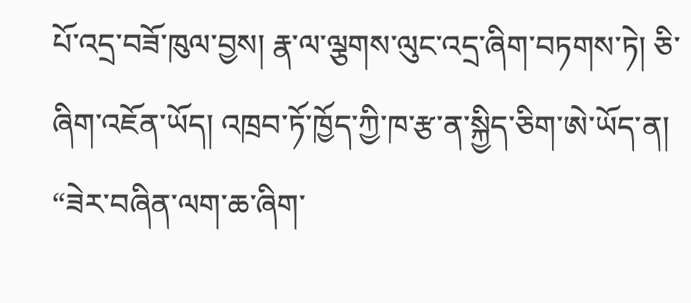པོ་འདྲ་བཟོ་ཁུལ་བྱས། རྣ་ལ་ལྕགས་ལུང་འདྲ་ཞིག་བཏགས་ཏེ། ཅི་ཞིག་འཇོན་ཡོད། འཁྲབ་ཏོ་ཁྱོད་ཀྱི་ཁ་རྩ་ན་སྐྱིད་ཅིག་ཨེ་ཡོད་ན། “ཟེར་བཞིན་ལག་ཆ་ཞིག་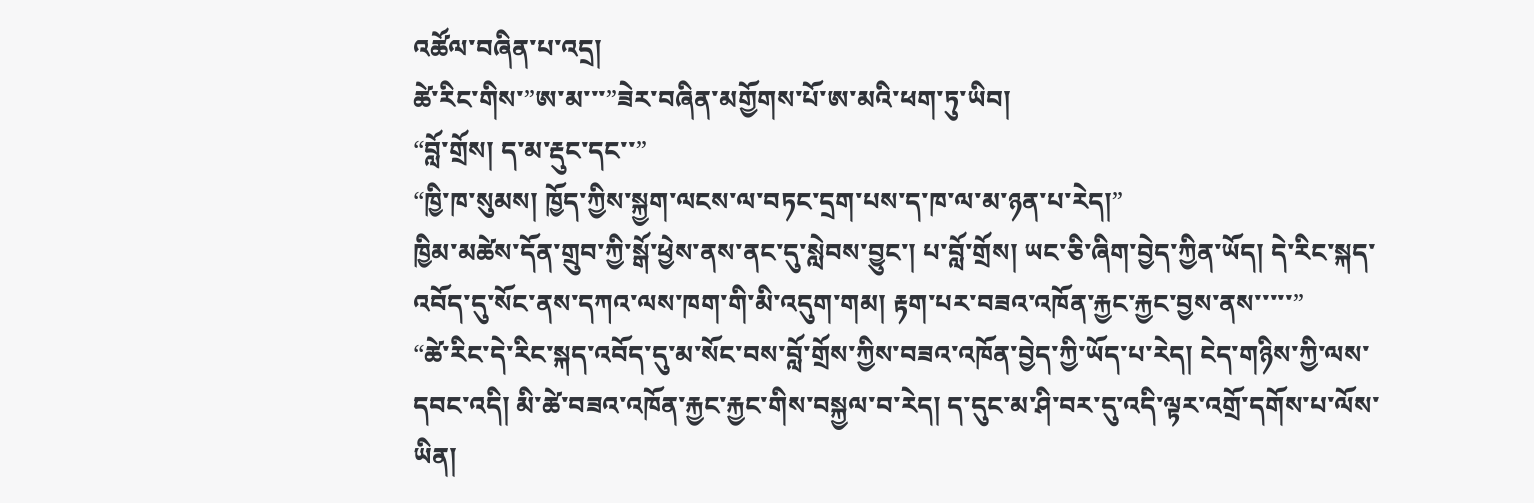འཚོལ་བཞིན་པ་འདྲ།
ཚེ་རིང་གིས་”ཨ་མ་་་”ཟེར་བཞིན་མགྱོགས་པོ་ཨ་མའི་ཕག་ཏུ་ཡིབ།
“བློ་གྲོས། ད་མ་རྡུང་དང་་”
“ཁྱི་ཁ་སུམས། ཁྱོད་ཀྱིས་སྐྱག་ལངས་ལ་བཏང་དྲག་པས་ད་ཁ་ལ་མ་ཉན་པ་རེད།”
ཁྱིམ་མཚེས་དོན་གྲུབ་ཀྱི་སྒོ་ཕྱེས་ནས་ནང་དུ་སླེབས་བྱུང་། པ་བློ་གྲོས། ཡང་ཅི་ཞིག་བྱེད་ཀྱིན་ཡོད། དེ་རིང་སྐད་འབོད་དུ་སོང་ནས་དཀའ་ལས་ཁག་གི་མི་འདུག་གམ། རྟག་པར་བཟའ་འཁོན་རྐྱང་རྐྱང་བྱས་ནས་་་་་”
“ཚེ་རིང་དེ་རིང་སྐད་འབོད་དུ་མ་སོང་བས་བློ་གྲོས་ཀྱིས་བཟའ་འཁོན་བྱེད་ཀྱི་ཡོད་པ་རེད། ངེད་གཉིས་ཀྱི་ལས་དབང་འདི། མི་ཚེ་བཟའ་འཁོན་རྐྱང་རྐྱང་གིས་བསྐྱལ་བ་རེད། ད་དུང་མ་ཤི་བར་དུ་འདི་ལྟར་འགྲོ་དགོས་པ་ལོས་ཡིན།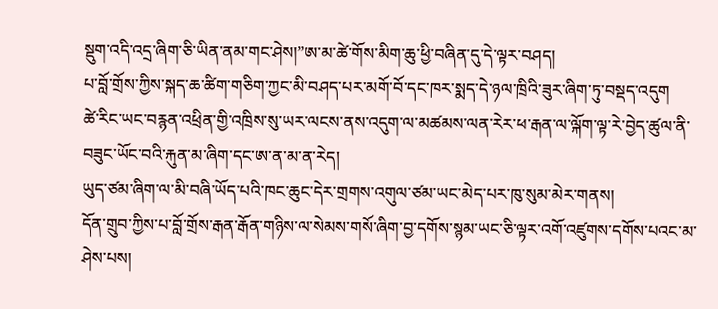སྡུག་འདི་འདྲ་ཞིག་ཅི་ཡིན་ནམ་གང་ཤེས།”ཨ་མ་ཚེ་གོས་མིག་ཆུ་ཕྱི་བཞིན་དུ་དེ་ལྟར་བཤད།
པ་བློ་གྲོས་ཀྱིས་སྐད་ཆ་ཚིག་གཅིག་ཀྱང་མི་བཤད་པར་མགོ་བོ་དང་ཁར་སྨད་དེ་ཉལ་ཁྲིའི་ཟུར་ཞིག་ཏུ་བསྡད་འདུག
ཚེ་རིང་ཡང་བརྙན་འཕྲིན་གྱི་འཁྲིས་སུ་ཡར་ལངས་ནས་འདུག་ལ་མཚམས་ལན་རེར་ཕ་རྒན་ལ་ལྐོག་ལྟ་རེ་བྱེད་ཚུལ་ནི་བཟུང་ཡོང་བའི་རྐུན་མ་ཞིག་དང་ཨ་ན་མ་ན་རེད།
ཡུད་ཙམ་ཞིག་ལ་མི་བཞི་ཡོད་པའི་ཁང་ཆུང་དེར་གྲགས་འགུལ་ཙམ་ཡང་མེད་པར་ཁུ་སུམ་མེར་གནས།
དོན་གྲུབ་ཀྱིས་པ་བློ་གྲོས་རྒན་རྒོན་གཉིས་ལ་སེམས་གསོ་ཞིག་བྱ་དགོས་སྙམ་ཡང་ཅི་ལྟར་འགོ་འཛུགས་དགོས་པའང་མ་ཤེས་པས།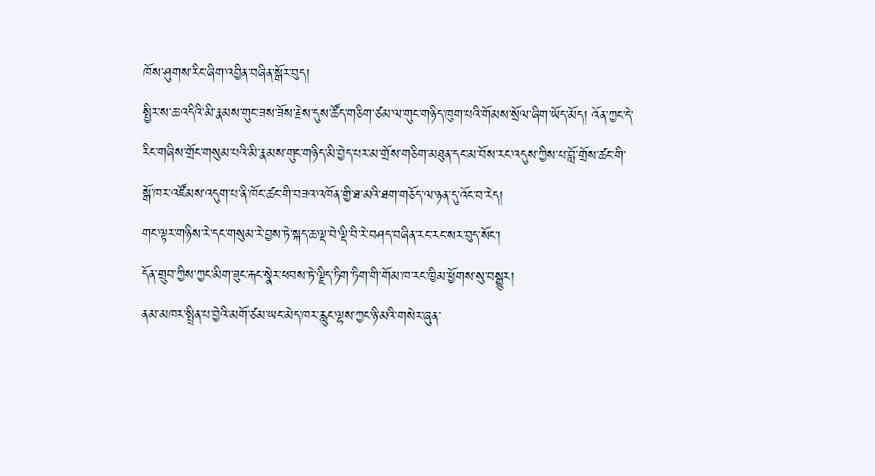ཁོས་ཤུགས་རིང་ཞིག་འབྱིན་བཞིན་སྒོར་བུད།
སྤྱིར་ས་ཆ་འདིའི་མི་རྣམས་གུང་ཟས་ཟོས་རྗེས་དུས་ཚོད་གཅིག་ཙམ་ལ་གུང་གཉིད་ཁུག་པའི་གོམས་སྲོལ་ཞིག་ཡོད་མོད། འོན་ཀྱང་དེ་རིང་གཞིས་གྲོང་གསུམ་པའི་མི་རྣམས་གུང་གཉིད་མི་བྱེད་པར་མ་གྲོས་གཅིག་མཐུན་དང་མ་བོས་རང་འདུས་ཀྱིས་པ་བློ་གྲོས་ཚང་གི་སྒོ་ཁར་འཛོམས་འདུག་པ་ནི་ཁོང་ཚང་གི་བཟའ་འཁོན་གྱི་ཐ་མའི་ཐག་གཅོད་ལ་ཉན་དུ་འོང་བ་རེད།
གང་ལྟར་གཉིས་རེ་དང་གསུམ་རེ་བྱས་ཏེ་སྐད་ཆ་ལྡ་བེ་ལྡི་བི་རེ་བཤད་བཞིན་རང་རང་སར་བུད་སོང་།
དོན་གྲུབ་ཀྱིས་ཀྱང་མིག་ཟུང་རྐང་སྣེར་ཕབས་ཏེ་ལྗིད་ཏིག་ཏིག་གི་གོམ་ཁ་རང་ཁྱིམ་ཕྱོགས་སུ་བསྒྱུར།
ནམ་མཁར་སྤྲིན་པ་བྱེའི་མགོ་ཙམ་ཡང་མེད་ཁར་རླུང་ལྷས་ཀྱང་ཉི་མའི་གསེར་ཞུན་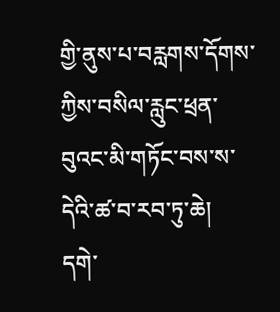གྱི་ནུས་པ་བརླགས་དོགས་ཀྱིས་བསིལ་རླུང་ཕྲན་བུའང་མི་གཏོང་བས་ས་དེའི་ཚ་བ་རབ་ཏུ་ཆེ།
དགེ་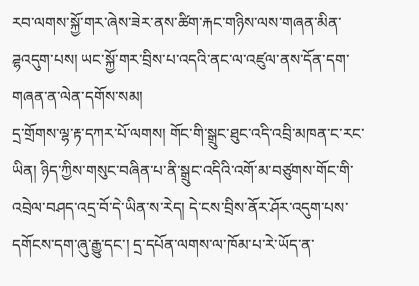རབ་ལགས་སྐྱོ་གར་ཞེས་ཟེར་ནས་ཚིག་རྐང་གཉིས་ལས་གཞན་མིན་ཌྷའདུག་པས། ཡང་སྐྱོ་གར་བྲིས་པ་འདའི་ནང་ལ་འཛུལ་ནས་དོན་དག་གཞན་ན་ལེན་དགོས་སམ།
དྲ་གྲོགས་ལྷ་རྟ་དཀར་པོ་ལགས། གོང་གི་སྒྲུང་ཐུང་འདི་འབྲི་མཁན་ང་རང་ཡིན། ཉིད་ཀྱིས་གསུང་བཞིན་པ་ནི་སྒྲུང་འདིའི་འགོ་མ་བཙུགས་གོང་གི་འབྲེལ་བཤད་འདྲ་བོ་དེ་ཡིན་ས་རེད། དེ་ངས་བྲིས་ནོར་ཤོར་འདུག་པས་དགོངས་དག་ཞུ་རྒྱུ་དང་། དྲ་དཔོན་ལགས་ལ་ཁོམ་པ་རེ་ཡོད་ན་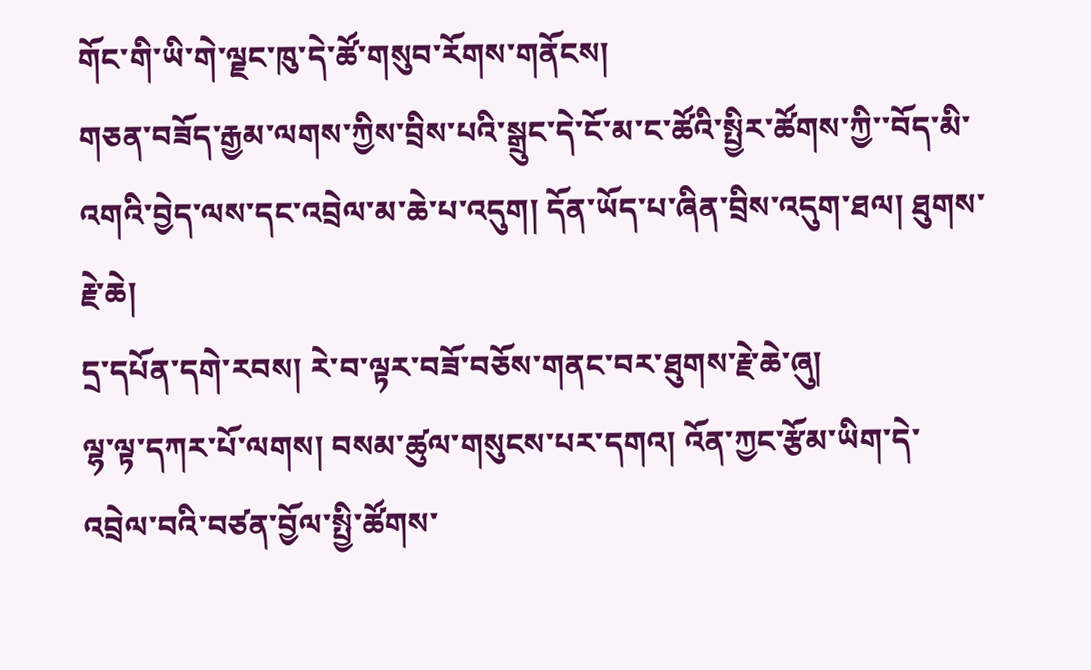གོང་གི་ཡི་གེ་ལྗང་ཁུ་དེ་ཚོ་གསུབ་རོགས་གནོངས།
གཅན་བཟོད་རྒྱམ་ལགས་ཀྱིས་བྲིས་པའི་སྒྲུང་དེ་ངོ་མ་ང་ཚོའི་སྤྱིར་ཚོགས་ཀྱི་་བོད་མི་འགའི་བྱེད་ལས་དང་འབྲེལ་མ་ཆེ་པ་འདུག། དོན་ཡོད་པ་ཞིན་བྲིས་འདུག་ཐལ། ཐུགས་རྗེ་ཆེ།
དྲ་དཔོན་དགེ་རབས། རེ་བ་ལྟར་བཟོ་བཅོས་གནང་བར་ཐུགས་རྗེ་ཆེ་ཞུ།
ལྷ་ལྟ་དཀར་པོ་ལགས། བསམ་ཚུལ་གསུངས་པར་དགའ། འོན་ཀྱང་རྩོམ་ཡིག་དེ་འབྲེལ་བའི་བཙན་བྱོལ་སྤྱི་ཚོགས་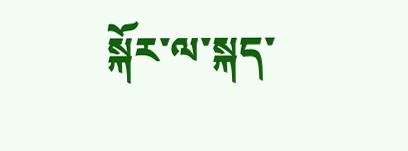སྐོར་ལ་སྐད་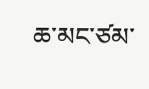ཆ་མང་ཙམ་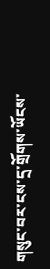གསུང་བར་ངས་དྲ་གྲོགས་ཡོངས་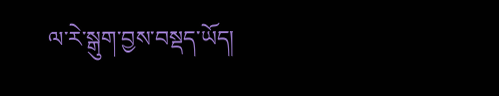ལ་རེ་སྒུག་བྱས་བསྡད་ཡོད།